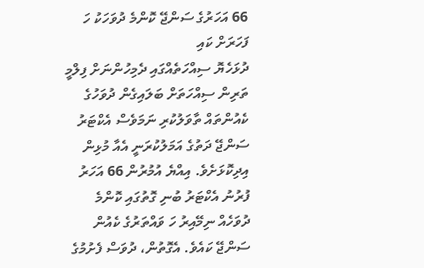66 އަހަރުގެ ސަންޖޭ ކޮންމެ ދުވަހަކު ހަ ފަހަރަށް ކައި
ދުޅަހެޔޮ ސިއްހަތެއްގައި ދެމިހުންނަށް ފިލްމީ ތަރިން ސިއްހަތަށް ބަލައިގެން ދުވަހުގެ ކެއުންތައް ތާވަލުކުރި ނަމަވެސް އެކްޓަރު ސަންޖޭ ދަތުގެ އަމަލުކުރަނީ އެއާ މުޅިން އިދިކޮޅަށެވެ. އިއްޔެ އުމުރުން 66 އަހަރު ފުރުނު އެކްޓަރު ބުނި ގޮތުގައި ކޮންމެ ދުވަހެއް ނިމޭއިރު ހަ ވައްތަރުގެ ކެއުން ސަންޖޭ ކައެވެ. އެގޮތުން، ދުވަސް ފެށުމުގެ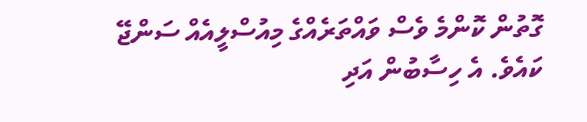ގޮތުން ކޮންމެ ވެސް ވައްތަރެއްގެ މިއުސްލީއެއް ސަންޖޭ ކައެވެ. އެ ހިސާބުން އަދި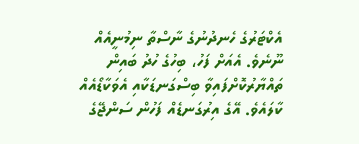އެކްޓަރުގެ ހެނދުނުގެ ނާސްތާ ނިމުނީއެއް ނޫނެވެ. އެއަށް ފަހު، ބިހުގެ ހުދު ބައިން ތައްޔާރުކޮށްފައިވާ ބިސްގަނޑަކާއި އެވަކާޑޯއެއް ކާލައެވެ. އޭގެ އިރުގަނޑެއް ފަހުން ސަންޖޭގެ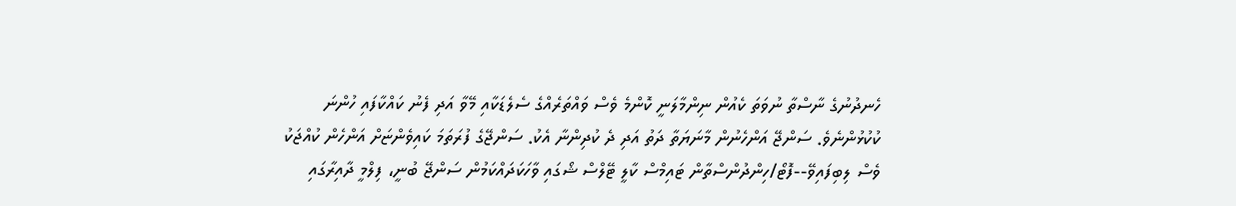ހެނދުނުގެ ނާސްތާ ނުވަތަ ކެއުން ނިންމާލަނީ ކޮންމެ ވެސް ވައްތަރެއްގެ ސެލެޑަކާއި މޭވާ އަދި ފެނު ކައްކާފައި ހުންނަ ކުކުޅުންނެވެ. ސަންޖޭ އަންހެނުން މާނަޔަތާ ދަތު އަދި ދެ ކުދިންނާ އެކު. ސަންޖޭގެ ފުރަތަމަ ކައިވެންޏަށް އަންހެން ކުއްޖަކު ވެސް ލިބިފައިވޭ--ފޮޓޯ/ހިންދުންސްތާން ޓައިމްސް ކާލީ ޓޭލްސް ޝޯގައި ވާހަކަދައްކަމުން ސަންޖޭ ބުނީ، ފިލްމީ ދާއިރާގައި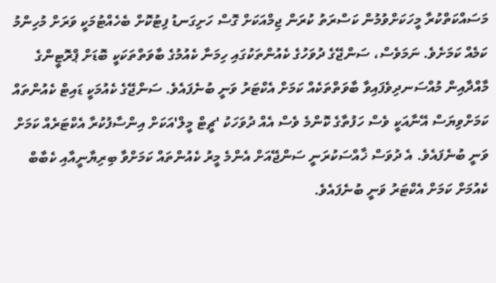މަސައްކަތްކުރާ މީހަކަށްވުމުން ކަސްރަތު ކުރަން ޖިމްއަކަށް ގޮސް ހަށިގަނޑު ފިޓުކޮށް ބެހެއްޓުމަކީ ވަރަށް މުހިންމު ކަމެއް ކަމަށެވެ. ނަމަވެސް، ސަންޖޭގެ ދުވަހުގެ ކެއުންތަކުގައި ހިމަނާ ކެއުމުގެ ބާވަތްތަކަކީ ބޮޑަށް ޕްރޮޓީންގެ މާއްދާއިން މުއްސަނދިވެފައިވާ ބާވަތްތަކެއް ކަމަށް އެކްޓަރު ވަނީ ބުނެފައެވެ. ސަންޖޭގެ ކެއުމަކީ ޑައިޓް ކެއުންތައް ކަމަށްވިޔަސް އޭނާއަކީ ވެސް ހަފުތާގެ ކޮންމެ ވެސް އެއް ދުވަހަކު 'ޗީޓް މީލް'އަކަށް އިންސާފުކުރާ އެކްޓަރެއް ކަމަށް ވަނީ ބުނެފައެވެ. އެ ދުވަސް ޚާއްސަކުރަނީ ސަންޖޭއަށް އެންމެ މީރު ކެއުންތައް ކަމަށްވާ ބިރިޔާނީއާއި ކެބާބް ކެއުމަށް ކަމަށް އެކްޓަރު ވަނީ ބުނެފައެވެ.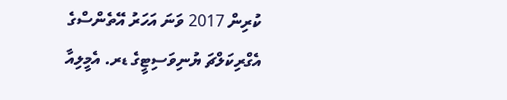ކުރިން 2017 ވަނަ އަހަރު އޭތެންސްގެ އެގްރިކަލްޗަ ޔުނިވަސިޓީގެ ޑރ. އެމީލިއާ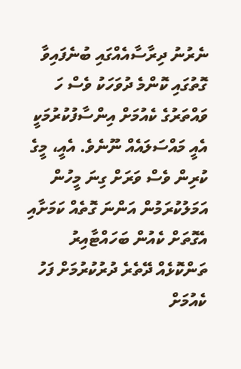ނެރުނު ދިރާސާއެއްގައި ބުނެފައިވާ ގޮތުގައި ކޮންމެ ދުވަހަކު ވެސް ހަ ވައްތަރުގެ ކެއުމަށް އިންސާފުކުރުމަކީ އެއީ މައްސަލައެއް ނޫނެވެ. އެއީ، މީގެ ކުރިން ވެސް ވަރަށް ގިނަ މީހުން އަމަލުކުރަމުން އަންނަ ގޮތެއް ކަމަށާއި އެގޮތަށް ކެއުން ބަހައްޓާއިރު ތަންކޮޅެއް ދޭތެރެ ދުރުކުރުމަށް ފަހު ކެއުމަށް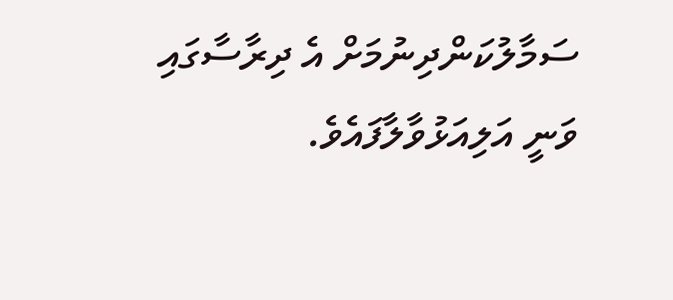ސަމާލުކަންދިނުމަށް އެ ދިރާސާގައި ވަނީ އަލިއަޅުވާލާފައެވެ.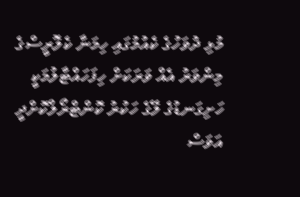މުޅި ދުވަހުގެ ކެއުމުގައި ހިމަނާ ކެލޮރީސްގެ މިންވަރު އެއް ވަރަކަށް ހިފަހައްޓާލުމަކީ ހަށިގަނޑުގެ ލޭގެ ހަކުރު ކޮންޓްރޯލްކޮށްދީ އަވަސް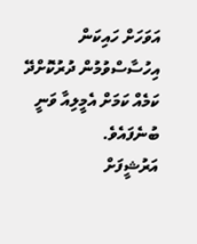އަވަހަށް ހައިކަން އިހުސާސްވުމުން ދުރުކޮށްދޭ ކަމެއް ކަމަށް އެމީލިއާ ވަނީ ބުނެފައެވެ.
އަރުޝީފަށް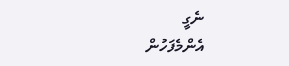ނެގީ
އެންމެފަހުން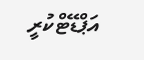އަޕްޑޭޓްކުރީ